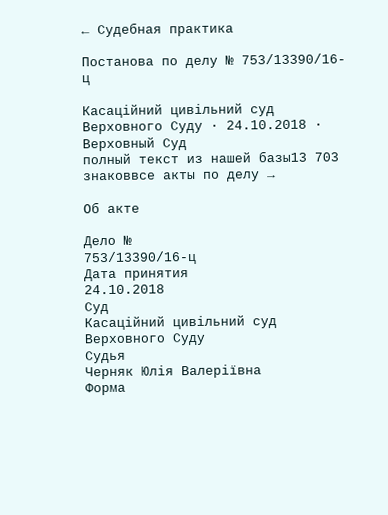← Судебная практика

Постанова по делу № 753/13390/16-ц

Касаційний цивільний суд Верховного Суду · 24.10.2018 · Верховный Суд
полный текст из нашей базы13 703 знаковвсе акты по делу →

Об акте

Дело №
753/13390/16-ц
Дата принятия
24.10.2018
Суд
Касаційний цивільний суд Верховного Суду
Судья
Черняк Юлія Валеріївна
Форма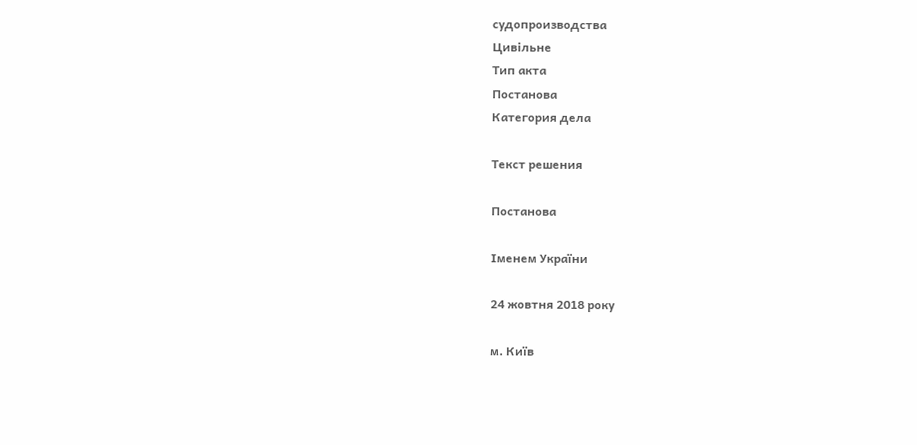судопроизводства
Цивільне
Тип акта
Постанова
Категория дела

Текст решения

Постанова

Іменем України

24 жовтня 2018 року

м. Київ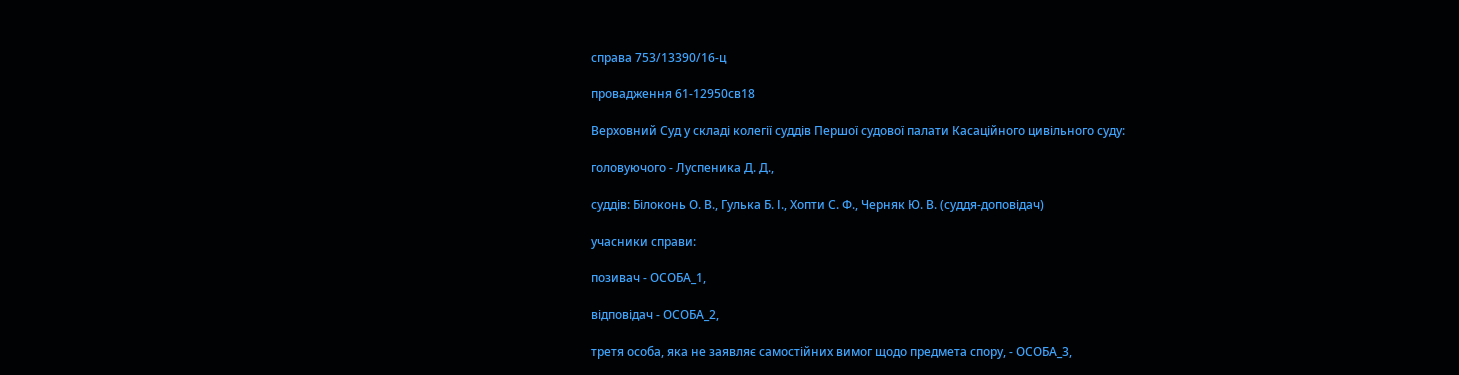справа 753/13390/16-ц

провадження 61-12950св18

Верховний Суд у складі колегії суддів Першої судової палати Касаційного цивільного суду:

головуючого - Луспеника Д. Д.,

суддів: Білоконь О. В., Гулька Б. І., Хопти С. Ф., Черняк Ю. В. (суддя-доповідач)

учасники справи:

позивач - ОСОБА_1,

відповідач - ОСОБА_2,

третя особа, яка не заявляє самостійних вимог щодо предмета спору, - ОСОБА_3,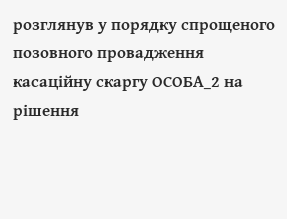розглянув у порядку спрощеного позовного провадження касаційну скаргу ОСОБА_2 на рішення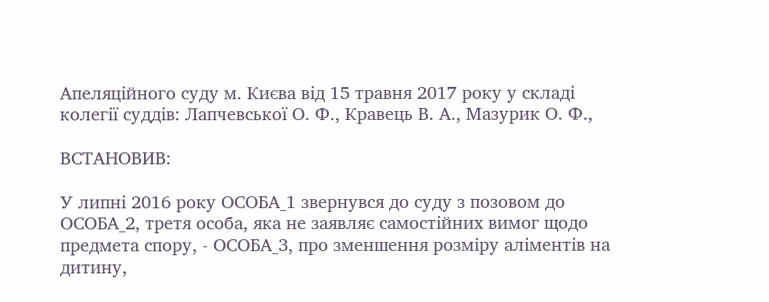Апеляційного суду м. Києва від 15 травня 2017 року у складі колегії суддів: Лапчевської О. Ф., Кравець В. А., Мазурик О. Ф.,

ВСТАНОВИВ:

У липні 2016 року ОСОБА_1 звернувся до суду з позовом до ОСОБА_2, третя особа, яка не заявляє самостійних вимог щодо предмета спору, - ОСОБА_3, про зменшення розміру аліментів на дитину,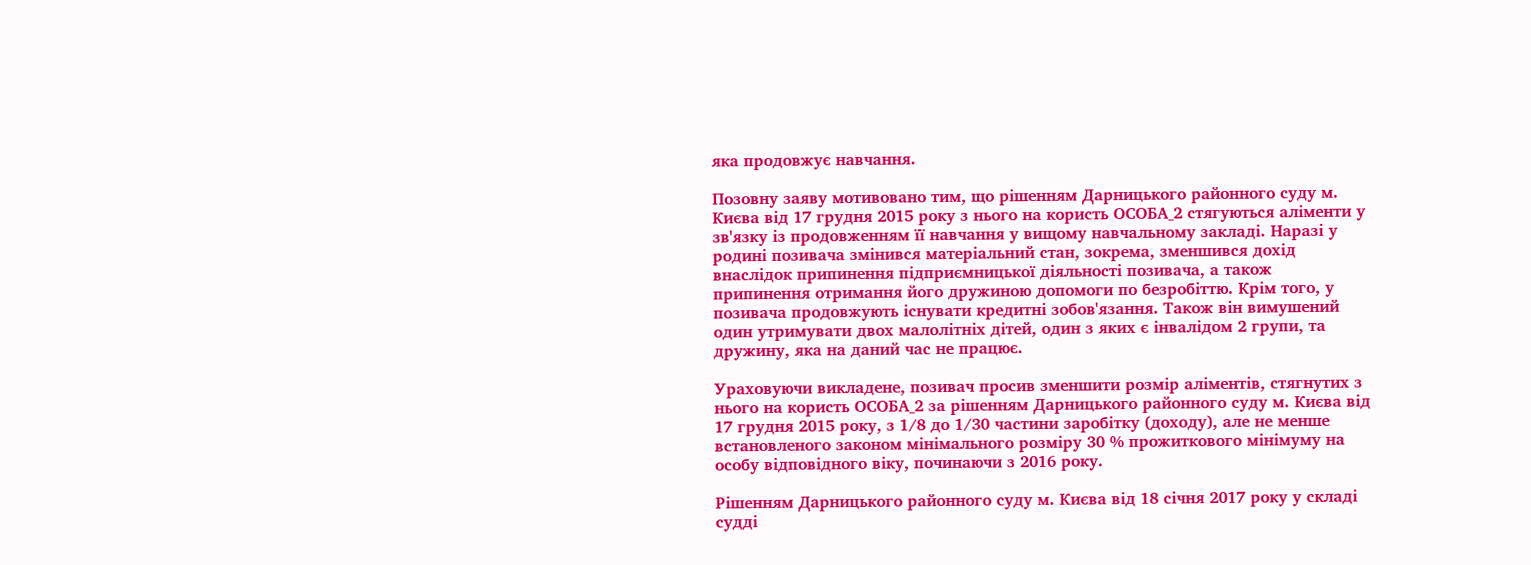яка продовжує навчання.

Позовну заяву мотивовано тим, що рішенням Дарницького районного суду м. Києва від 17 грудня 2015 року з нього на користь ОСОБА_2 стягуються аліменти у зв'язку із продовженням її навчання у вищому навчальному закладі. Наразі у родині позивача змінився матеріальний стан, зокрема, зменшився дохід внаслідок припинення підприємницької діяльності позивача, а також припинення отримання його дружиною допомоги по безробіттю. Крім того, у позивача продовжують існувати кредитні зобов'язання. Також він вимушений один утримувати двох малолітніх дітей, один з яких є інвалідом 2 групи, та дружину, яка на даний час не працює.

Ураховуючи викладене, позивач просив зменшити розмір аліментів, стягнутих з нього на користь ОСОБА_2 за рішенням Дарницького районного суду м. Києва від 17 грудня 2015 року, з 1/8 до 1/30 частини заробітку (доходу), але не менше встановленого законом мінімального розміру 30 % прожиткового мінімуму на особу відповідного віку, починаючи з 2016 року.

Рішенням Дарницького районного суду м. Києва від 18 січня 2017 року у складі судді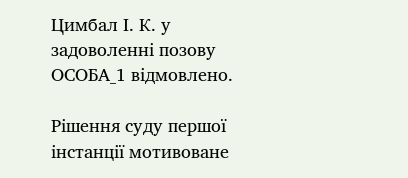Цимбал І. К. у задоволенні позову ОСОБА_1 відмовлено.

Рішення суду першої інстанції мотивоване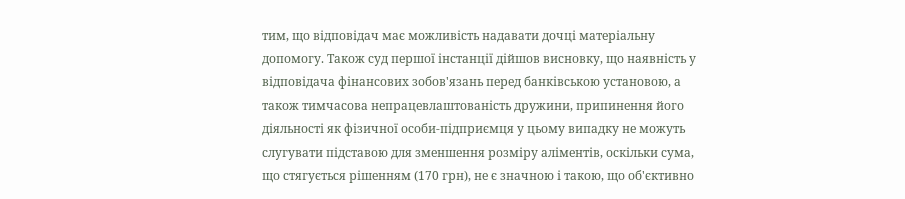тим, що відповідач має можливість надавати дочці матеріальну допомогу. Також суд першої інстанції дійшов висновку, що наявність у відповідача фінансових зобов'язань перед банківською установою, а також тимчасова непрацевлаштованість дружини, припинення його діяльності як фізичної особи-підприємця у цьому випадку не можуть слугувати підставою для зменшення розміру аліментів, оскільки сума, що стягується рішенням (170 грн), не є значною і такою, що об'єктивно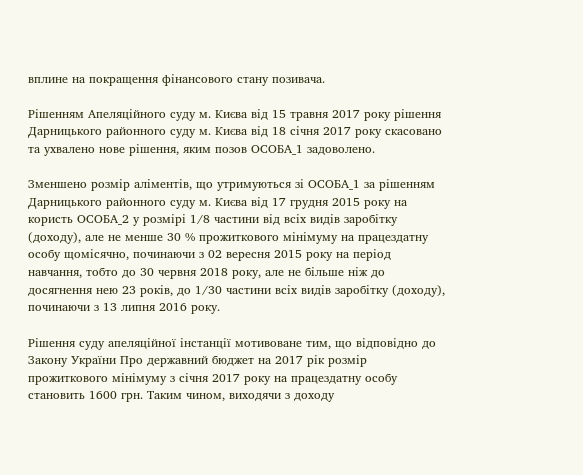вплине на покращення фінансового стану позивача.

Рішенням Апеляційного суду м. Києва від 15 травня 2017 року рішення Дарницького районного суду м. Києва від 18 січня 2017 року скасовано та ухвалено нове рішення, яким позов ОСОБА_1 задоволено.

Зменшено розмір аліментів, що утримуються зі ОСОБА_1 за рішенням Дарницького районного суду м. Києва від 17 грудня 2015 року на користь ОСОБА_2 у розмірі 1/8 частини від всіх видів заробітку (доходу), але не менше 30 % прожиткового мінімуму на працездатну особу щомісячно, починаючи з 02 вересня 2015 року на період навчання, тобто до 30 червня 2018 року, але не більше ніж до досягнення нею 23 років, до 1/30 частини всіх видів заробітку (доходу), починаючи з 13 липня 2016 року.

Рішення суду апеляційної інстанції мотивоване тим, що відповідно до Закону України Про державний бюджет на 2017 рік розмір прожиткового мінімуму з січня 2017 року на працездатну особу становить 1600 грн. Таким чином, виходячи з доходу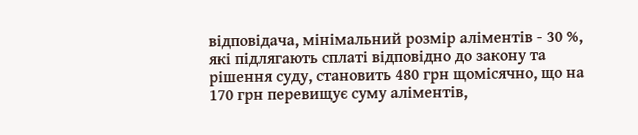відповідача, мінімальний розмір аліментів - 30 %, які підлягають сплаті відповідно до закону та рішення суду, становить 480 грн щомісячно, що на 170 грн перевищує суму аліментів,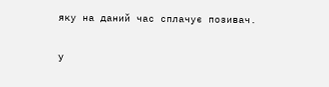яку на даний час сплачує позивач.

У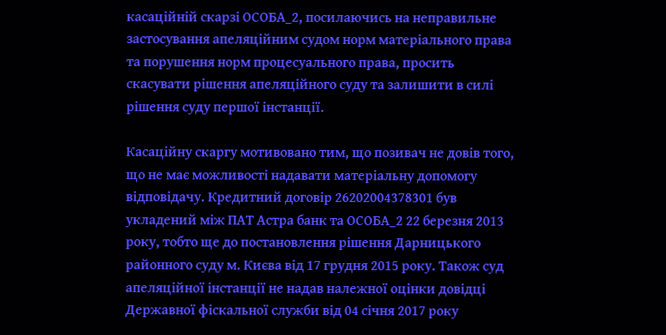касаційній скарзі ОСОБА_2, посилаючись на неправильне застосування апеляційним судом норм матеріального права та порушення норм процесуального права, просить скасувати рішення апеляційного суду та залишити в силі рішення суду першої інстанції.

Касаційну скаргу мотивовано тим, що позивач не довів того, що не має можливості надавати матеріальну допомогу відповідачу. Кредитний договір 26202004378301 був укладений між ПАТ Астра банк та ОСОБА_2 22 березня 2013 року, тобто ще до постановлення рішення Дарницького районного суду м. Києва від 17 грудня 2015 року. Також суд апеляційної інстанції не надав належної оцінки довідці Державної фіскальної служби від 04 січня 2017 року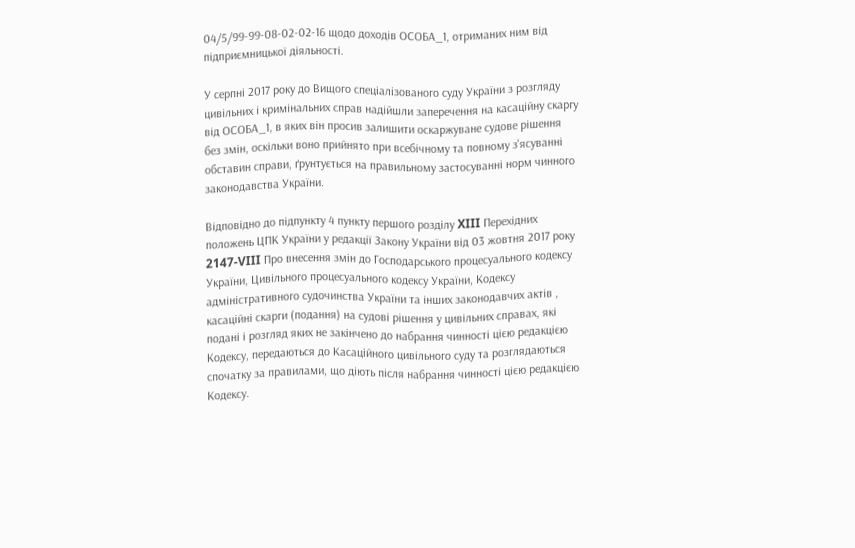04/5/99-99-08-02-02-16 щодо доходів ОСОБА_1, отриманих ним від підприємницької діяльності.

У серпні 2017 року до Вищого спеціалізованого суду України з розгляду цивільних і кримінальних справ надійшли заперечення на касаційну скаргу від ОСОБА_1, в яких він просив залишити оскаржуване судове рішення без змін, оскільки воно прийнято при всебічному та повному з'ясуванні обставин справи, ґрунтується на правильному застосуванні норм чинного законодавства України.

Відповідно до підпункту 4 пункту першого розділу XIII Перехідних положень ЦПК України у редакції Закону України від 03 жовтня 2017 року 2147-VIII Про внесення змін до Господарського процесуального кодексу України, Цивільного процесуального кодексу України, Кодексу адміністративного судочинства України та інших законодавчих актів , касаційні скарги (подання) на судові рішення у цивільних справах, які подані і розгляд яких не закінчено до набрання чинності цією редакцією Кодексу, передаються до Касаційного цивільного суду та розглядаються спочатку за правилами, що діють після набрання чинності цією редакцією Кодексу.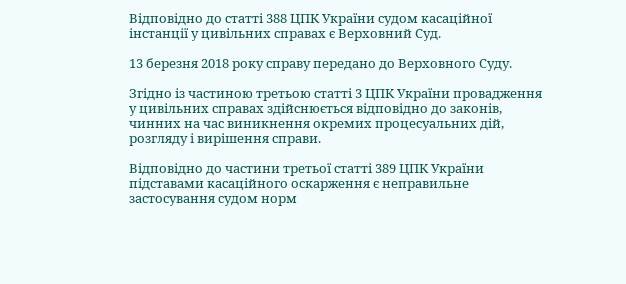Відповідно до статті 388 ЦПК України судом касаційної інстанції у цивільних справах є Верховний Суд.

13 березня 2018 року справу передано до Верховного Суду.

Згідно із частиною третьою статті 3 ЦПК України провадження у цивільних справах здійснюється відповідно до законів, чинних на час виникнення окремих процесуальних дій, розгляду і вирішення справи.

Відповідно до частини третьої статті 389 ЦПК України підставами касаційного оскарження є неправильне застосування судом норм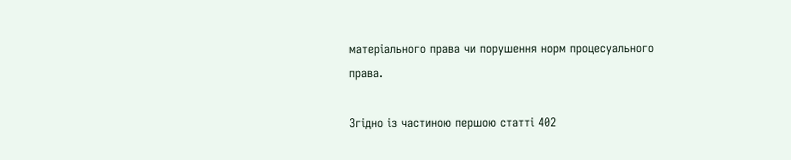матеріального права чи порушення норм процесуального права.

Згідно із частиною першою статті 402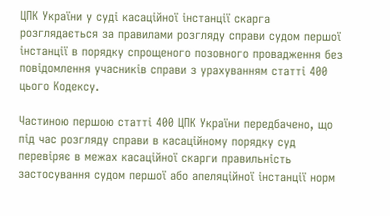ЦПК України у суді касаційної інстанції скарга розглядається за правилами розгляду справи судом першої інстанції в порядку спрощеного позовного провадження без повідомлення учасників справи з урахуванням статті 400 цього Кодексу.

Частиною першою статті 400 ЦПК України передбачено, що під час розгляду справи в касаційному порядку суд перевіряє в межах касаційної скарги правильність застосування судом першої або апеляційної інстанції норм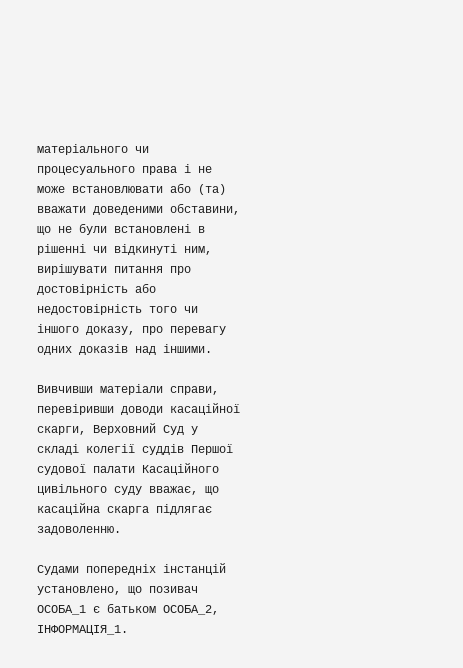матеріального чи процесуального права і не може встановлювати або (та) вважати доведеними обставини, що не були встановлені в рішенні чи відкинуті ним, вирішувати питання про достовірність або недостовірність того чи іншого доказу, про перевагу одних доказів над іншими.

Вивчивши матеріали справи, перевіривши доводи касаційної скарги, Верховний Суд у складі колегії суддів Першої судової палати Касаційного цивільного суду вважає, що касаційна скарга підлягає задоволенню.

Судами попередніх інстанцій установлено, що позивач ОСОБА_1 є батьком ОСОБА_2, ІНФОРМАЦІЯ_1.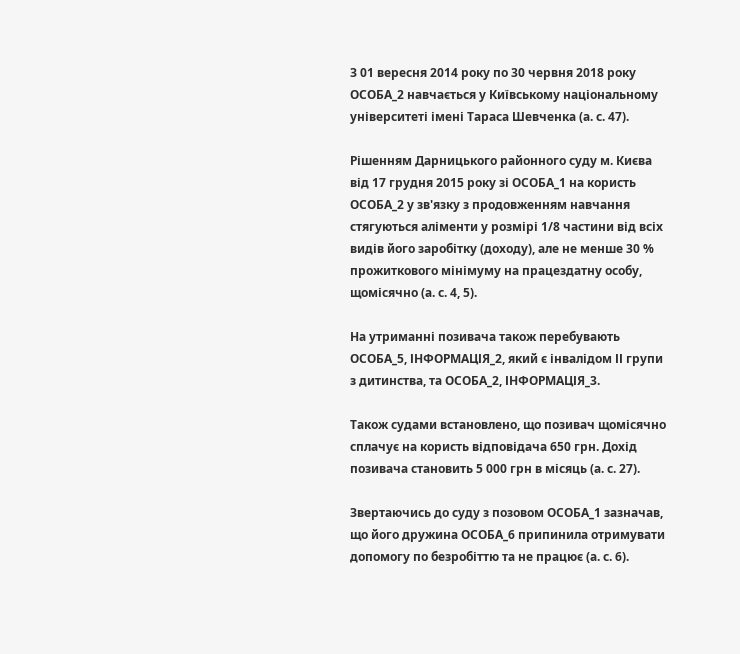З 01 вересня 2014 року по 30 червня 2018 року ОСОБА_2 навчається у Київському національному університеті імені Тараса Шевченка (а. с. 47).

Рішенням Дарницького районного суду м. Києва від 17 грудня 2015 року зі ОСОБА_1 на користь ОСОБА_2 у зв'язку з продовженням навчання стягуються аліменти у розмірі 1/8 частини від всіх видів його заробітку (доходу), але не менше 30 % прожиткового мінімуму на працездатну особу, щомісячно (а. с. 4, 5).

На утриманні позивача також перебувають ОСОБА_5, ІНФОРМАЦІЯ_2, який є інвалідом ІІ групи з дитинства, та ОСОБА_2, ІНФОРМАЦІЯ_3.

Також судами встановлено, що позивач щомісячно сплачує на користь відповідача 650 грн. Дохід позивача становить 5 000 грн в місяць (а. с. 27).

Звертаючись до суду з позовом ОСОБА_1 зазначав, що його дружина ОСОБА_6 припинила отримувати допомогу по безробіттю та не працює (а. с. 6).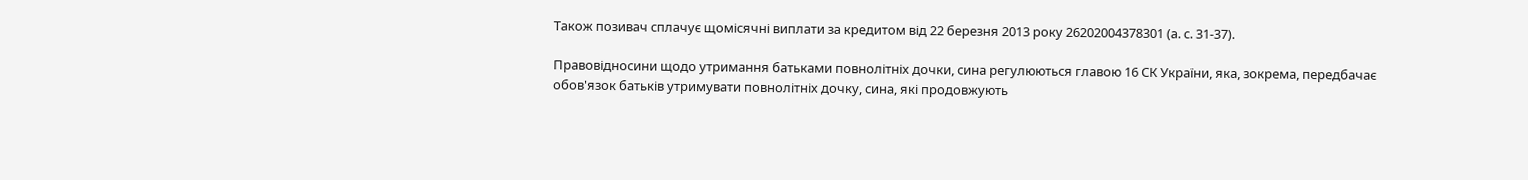Також позивач сплачує щомісячні виплати за кредитом від 22 березня 2013 року 26202004378301 (а. с. 31-37).

Правовідносини щодо утримання батьками повнолітніх дочки, сина регулюються главою 16 СК України, яка, зокрема, передбачає обов'язок батьків утримувати повнолітніх дочку, сина, які продовжують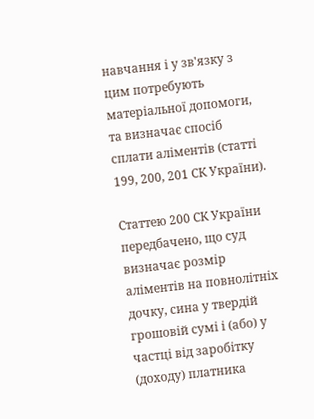навчання і у зв'язку з цим потребують матеріальної допомоги, та визначає спосіб сплати аліментів (статті 199, 200, 201 СК України).

Статтею 200 СК України передбачено, що суд визначає розмір аліментів на повнолітніх дочку, сина у твердій грошовій сумі і (або) у частці від заробітку (доходу) платника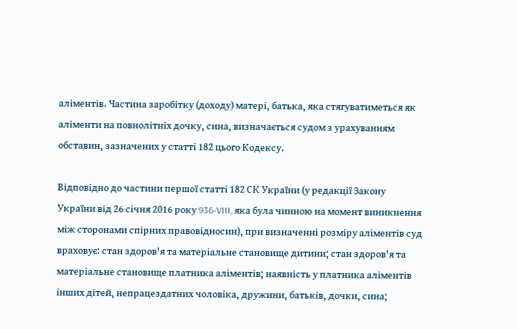аліментів. Частина заробітку (доходу) матері, батька, яка стягуватиметься як аліменти на повнолітніх дочку, сина, визначається судом з урахуванням обставин, зазначених у статті 182 цього Кодексу.

Відповідно до частини першої статті 182 СК України (у редакції Закону України від 26 січня 2016 року 936-VIII, яка була чинною на момент виникнення між сторонами спірних правовідносин), при визначенні розміру аліментів суд враховує: стан здоров'я та матеріальне становище дитини; стан здоров'я та матеріальне становище платника аліментів; наявність у платника аліментів інших дітей, непрацездатних чоловіка, дружини, батьків, дочки, сина;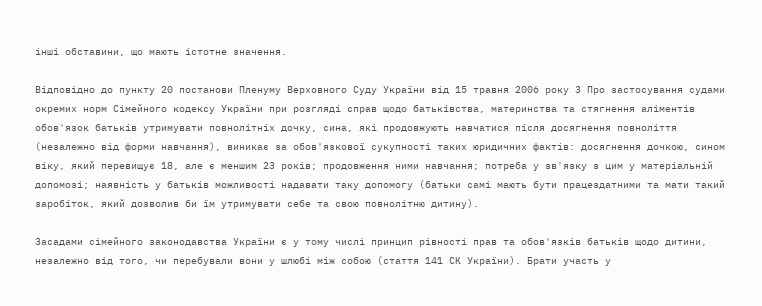інші обставини, що мають істотне значення.

Відповідно до пункту 20 постанови Пленуму Верховного Суду України від 15 травня 2006 року 3 Про застосування судами окремих норм Сімейного кодексу України при розгляді справ щодо батьківства, материнства та стягнення аліментів обов'язок батьків утримувати повнолітніх дочку, сина, які продовжують навчатися після досягнення повноліття (незалежно від форми навчання), виникає за обов'язкової сукупності таких юридичних фактів: досягнення дочкою, сином віку, який перевищує 18, але є меншим 23 років; продовження ними навчання; потреба у зв'язку з цим у матеріальній допомозі; наявність у батьків можливості надавати таку допомогу (батьки самі мають бути працездатними та мати такий заробіток, який дозволив би їм утримувати себе та свою повнолітню дитину).

Засадами сімейного законодавства України є у тому числі принцип рівності прав та обов'язків батьків щодо дитини, незалежно від того, чи перебували вони у шлюбі між собою (стаття 141 СК України). Брати участь у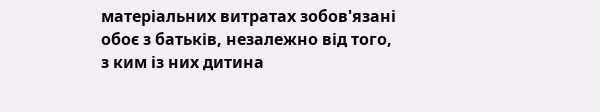матеріальних витратах зобов'язані обоє з батьків, незалежно від того, з ким із них дитина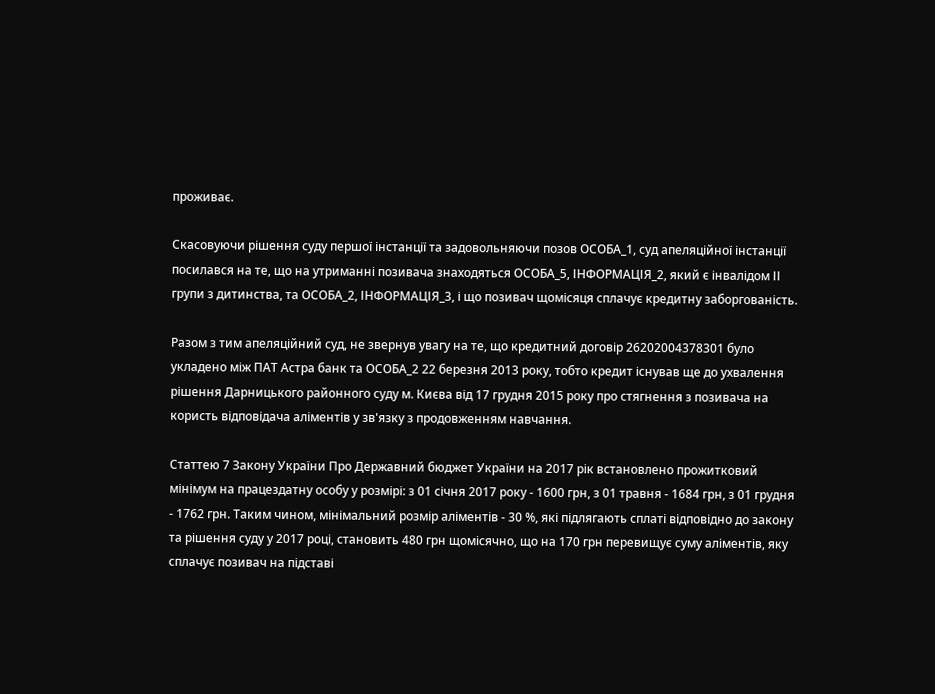проживає.

Скасовуючи рішення суду першої інстанції та задовольняючи позов ОСОБА_1, суд апеляційної інстанції посилався на те, що на утриманні позивача знаходяться ОСОБА_5, ІНФОРМАЦІЯ_2, який є інвалідом ІІ групи з дитинства, та ОСОБА_2, ІНФОРМАЦІЯ_3, і що позивач щомісяця сплачує кредитну заборгованість.

Разом з тим апеляційний суд, не звернув увагу на те, що кредитний договір 26202004378301 було укладено між ПАТ Астра банк та ОСОБА_2 22 березня 2013 року, тобто кредит існував ще до ухвалення рішення Дарницького районного суду м. Києва від 17 грудня 2015 року про стягнення з позивача на користь відповідача аліментів у зв'язку з продовженням навчання.

Статтею 7 Закону України Про Державний бюджет України на 2017 рік встановлено прожитковий мінімум на працездатну особу у розмірі: з 01 січня 2017 року - 1600 грн, з 01 травня - 1684 грн, з 01 грудня - 1762 грн. Таким чином, мінімальний розмір аліментів - 30 %, які підлягають сплаті відповідно до закону та рішення суду у 2017 році, становить 480 грн щомісячно, що на 170 грн перевищує суму аліментів, яку сплачує позивач на підставі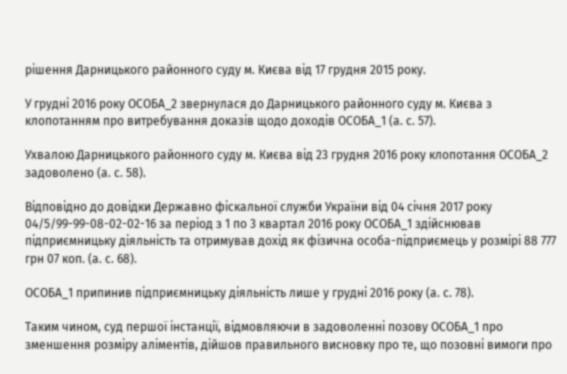рішення Дарницького районного суду м. Києва від 17 грудня 2015 року.

У грудні 2016 року ОСОБА_2 звернулася до Дарницького районного суду м. Києва з клопотанням про витребування доказів щодо доходів ОСОБА_1 (а. с. 57).

Ухвалою Дарницького районного суду м. Києва від 23 грудня 2016 року клопотання ОСОБА_2 задоволено (а. с. 58).

Відповідно до довідки Державно фіскальної служби України від 04 січня 2017 року 04/5/99-99-08-02-02-16 за період з 1 по 3 квартал 2016 року ОСОБА_1 здійснював підприємницьку діяльність та отримував дохід як фізична особа-підприємець у розмірі 88 777 грн 07 коп. (а. с. 68).

ОСОБА_1 припинив підприємницьку діяльність лише у грудні 2016 року (а. с. 78).

Таким чином, суд першої інстанції, відмовляючи в задоволенні позову ОСОБА_1 про зменшення розміру аліментів, дійшов правильного висновку про те, що позовні вимоги про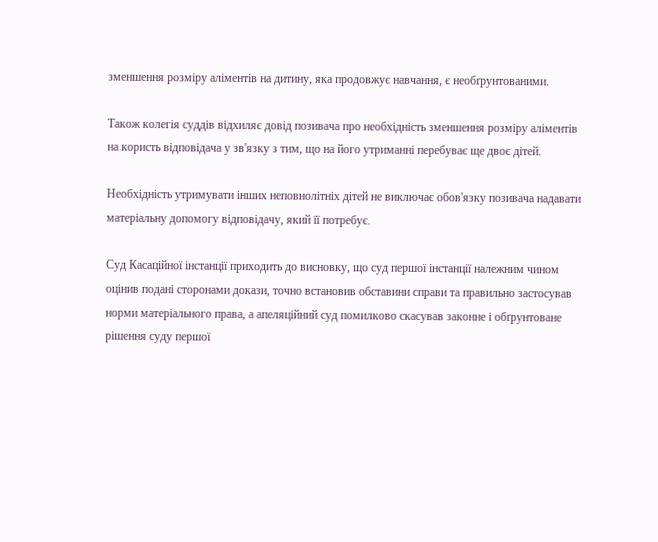зменшення розміру аліментів на дитину, яка продовжує навчання, є необґрунтованими.

Також колегія суддів відхиляє довід позивача про необхідність зменшення розміру аліментів на користь відповідача у зв'язку з тим, що на його утриманні перебуває ще двоє дітей.

Необхідність утримувати інших неповнолітніх дітей не виключає обов'язку позивача надавати матеріальну допомогу відповідачу, який її потребує.

Суд Касаційної інстанції приходить до висновку, що суд першої інстанції належним чином оцінив подані сторонами докази, точно встановив обставини справи та правильно застосував норми матеріального права, а апеляційний суд помилково скасував законне і обґрунтоване рішення суду першої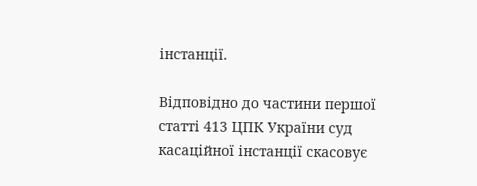інстанції.

Відповідно до частини першої статті 413 ЦПК України суд касаційної інстанції скасовує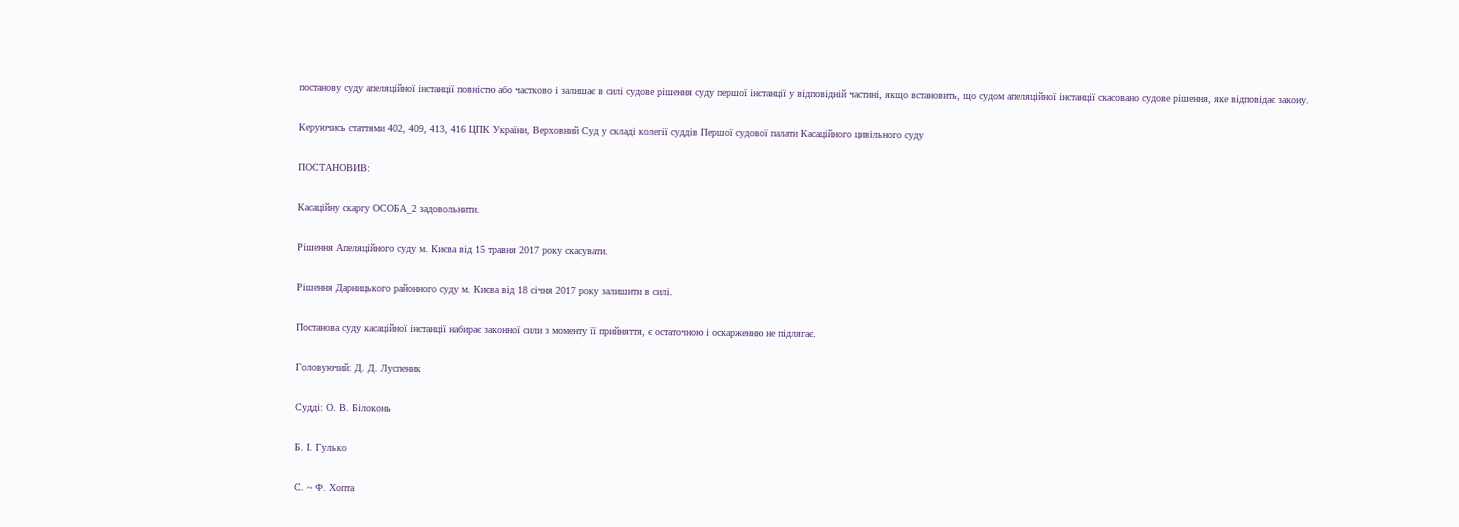постанову суду апеляційної інстанції повністю або частково і залишає в силі судове рішення суду першої інстанції у відповідній частині, якщо встановить, що судом апеляційної інстанції скасовано судове рішення, яке відповідає закону.

Керуючись статтями 402, 409, 413, 416 ЦПК України, Верховний Суд у складі колегії суддів Першої судової палати Касаційного цивільного суду

ПОСТАНОВИВ:

Касаційну скаргу ОСОБА_2 задовольнити.

Рішення Апеляційного суду м. Києва від 15 травня 2017 року скасувати.

Рішення Дарницького районного суду м. Києва від 18 січня 2017 року залишити в силі.

Постанова суду касаційної інстанції набирає законної сили з моменту її прийняття, є остаточною і оскарженню не підлягає.

Головуючий: Д. Д. Луспеник

Судді: О. В. Білоконь

Б. І. Гулько

С. ~ Ф. Хопта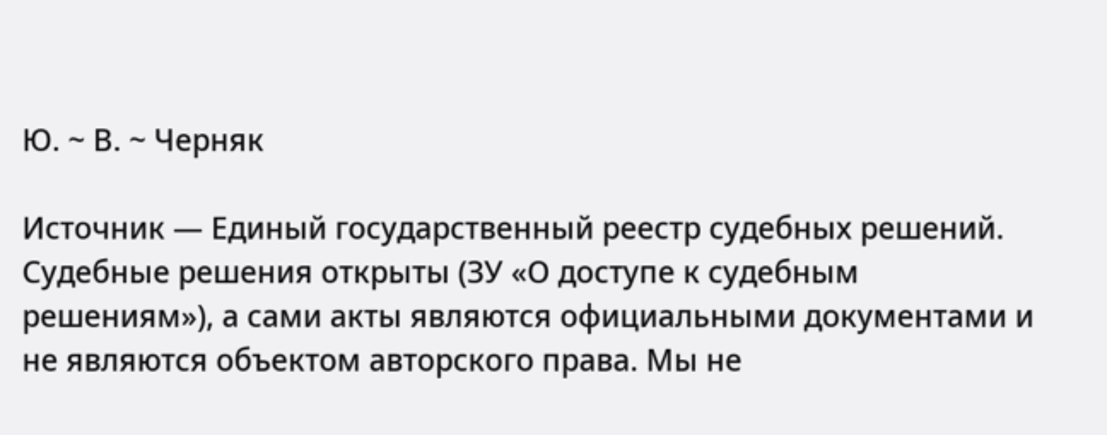Ю. ~ В. ~ Черняк

Источник — Единый государственный реестр судебных решений. Судебные решения открыты (ЗУ «О доступе к судебным решениям»), а сами акты являются официальными документами и не являются объектом авторского права. Мы не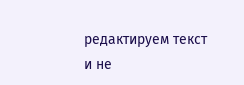редактируем текст и не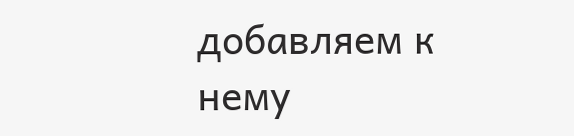добавляем к нему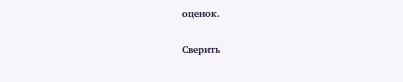оценок.

Сверить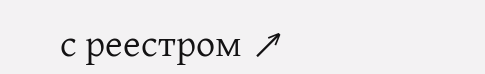с реестром ↗